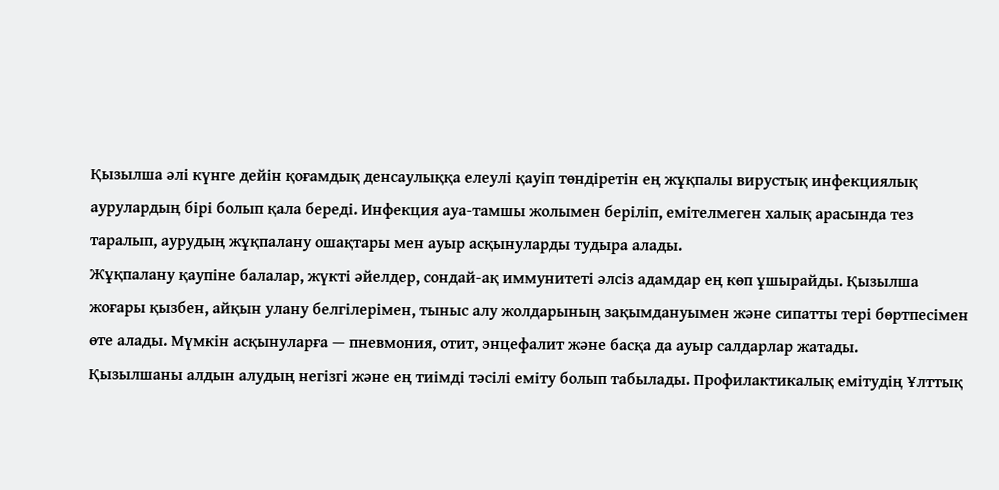Қызылша әлі күнге дейін қоғамдық денсаулыққа елеулі қауіп төндіретін ең жұқпалы вирустық инфекциялық аурулардың бірі болып қала береді. Инфекция ауа-тамшы жолымен беріліп, емітелмеген халық арасында тез таралып, аурудың жұқпалану ошақтары мен ауыр асқынуларды тудыра алады.
Жұқпалану қаупіне балалар, жүкті әйелдер, сондай-ақ иммунитеті әлсіз адамдар ең көп ұшырайды. Қызылша жоғары қызбен, айқын улану белгілерімен, тыныс алу жолдарының зақымдануымен және сипатты тері бөртпесімен өте алады. Мүмкін асқынуларға — пневмония, отит, энцефалит және басқа да ауыр салдарлар жатады.
Қызылшаны алдын алудың негізгі және ең тиімді тәсілі еміту болып табылады. Профилактикалық емітудің Ұлттық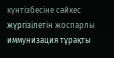күнтізбесіне сәйкес жүргізілетін жоспарлы иммунизация тұрақты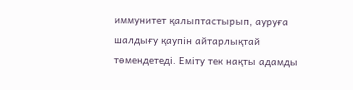иммунитет қалыптастырып, ауруға шалдығу қаупін айтарлықтай төмендетеді. Еміту тек нақты адамды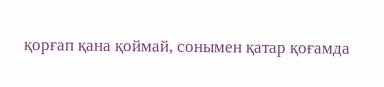қорғап қана қоймай, сонымен қатар қоғамда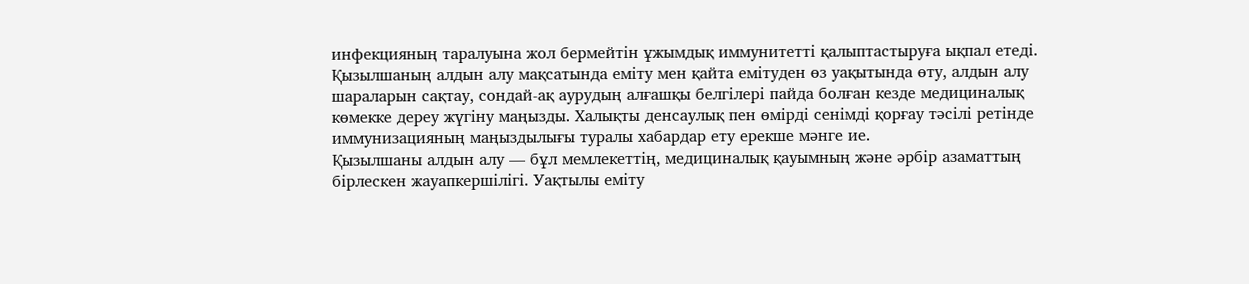инфекцияның таралуына жол бермейтін ұжымдық иммунитетті қалыптастыруға ықпал етеді.
Қызылшаның алдын алу мақсатында еміту мен қайта емітуден өз уақытында өту, алдын алу шараларын сақтау, сондай-ақ аурудың алғашқы белгілері пайда болған кезде медициналық көмекке дереу жүгіну маңызды. Халықты денсаулық пен өмірді сенімді қорғау тәсілі ретінде иммунизацияның маңыздылығы туралы хабардар ету ерекше мәнге ие.
Қызылшаны алдын алу — бұл мемлекеттің, медициналық қауымның және әрбір азаматтың бірлескен жауапкершілігі. Уақтылы еміту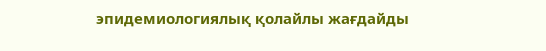эпидемиологиялық қолайлы жағдайды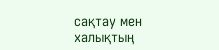сақтау мен халықтың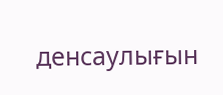денсаулығын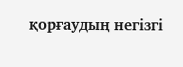қорғаудың негізгі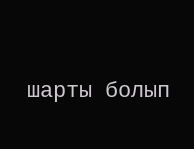шарты болып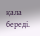қала береді.